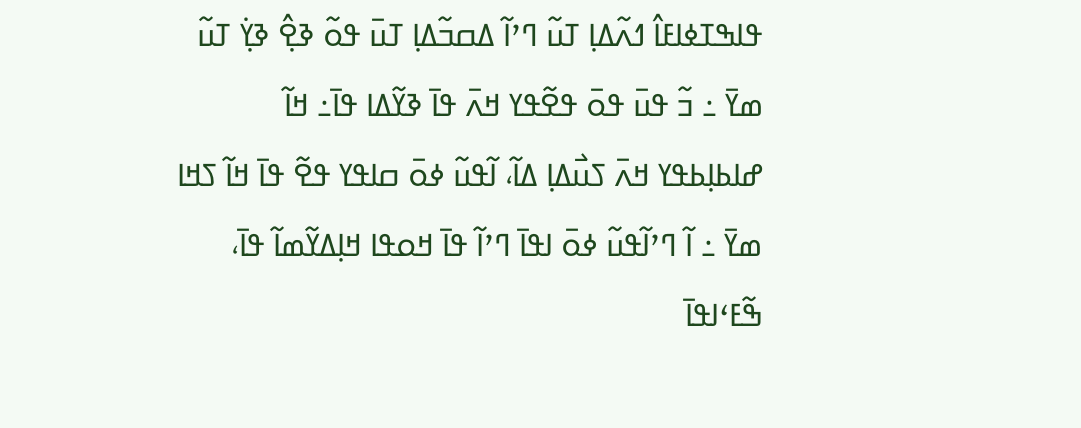ߟߊߒߠߦߊߓߊ߮ ߗߍ߬ߡߊ߲ ߠߎ߬ ߣߴߊ߬ ߡߛߏ߬ߡߊ߲ ߠߎ߫ ߟߋ߬ ߢߐ߲߮ ߢߌ߲߭ ߠߎ߬ ߘߌ߫ ߸ ߏ߬ ߟߎ߫ ߟߋ߫ ߟߐ߬ߟߌ ߞߍ߫ ߟߊ߫ ߢߌ߬ߡߊ ߟߊ߫߸ ߞߊ߬ ߝߊߕߊ߲ߕߟߌ ߞߍ߫ ߖߎ߯ߡߊ߲ ߡߊ߬، ߊ߬ߟߎ߬ ߦߋ߫ ߛߊߟߌ ߟߐ߬ ߟߊ߫ ߞߊ߬ ߖߞߊ ߘߌ߫ ߸ ߊ߬ ߣߴߊ߬ߟߎ߬ ߦߋ߫ ߊߟߊ߫ ߣߴߊ߬ ߟߊ߫ ߞߋߟߊ ߞߊ߲ߡߌ߬ߘߊ߬ ߟߊ߫، ߒ߬ߓߵߊߟߊ߫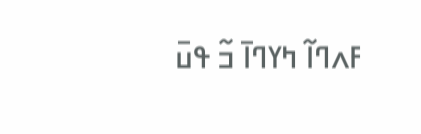ߓߍߣߊ߬ ߤߌߣߊ߫ ߏ߬ ߟߎ߫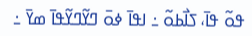ߟߋ߬ ߟߊ߫، ߖߊ߯ߕߋ߬ ߸ ߊߟߊ߫ ߦߋ߫ ߣߌ߬ߣߌ߬ߟߊ߫ ߘߌ߫ ߸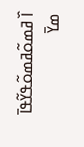ߊ߰ ߥߘߋ߬ߥߘߋ߬ߟߌ߬ߟߊ߫ ߘߌ߫